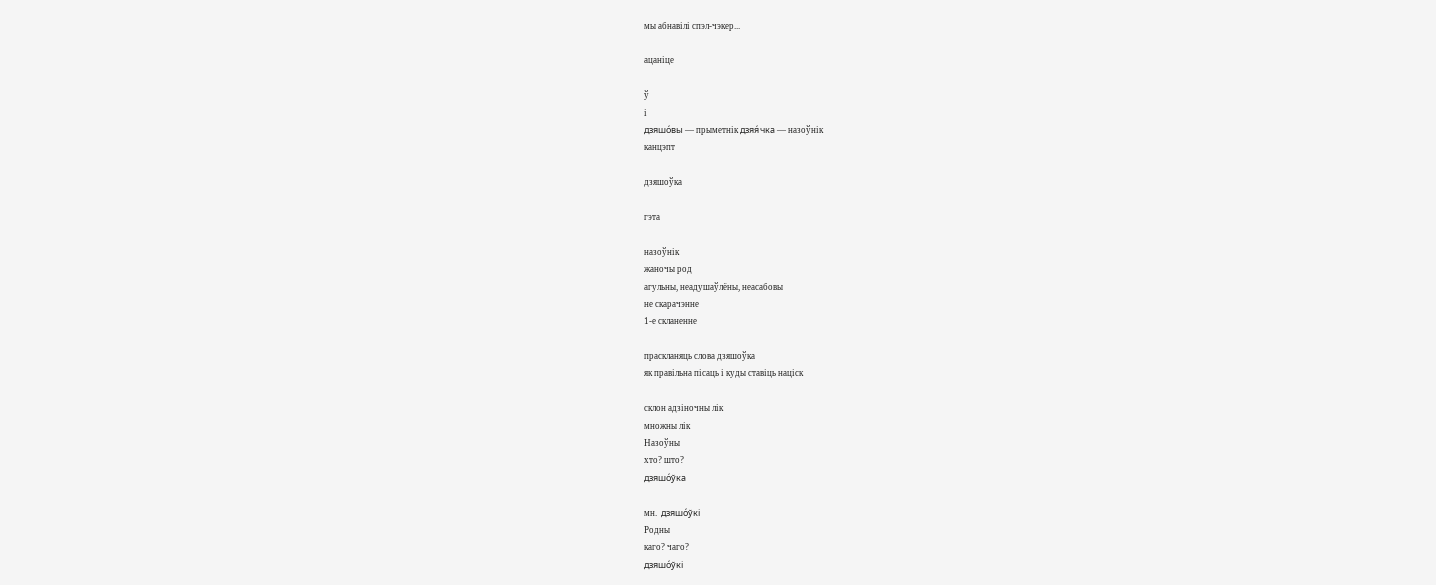мы абнавілі спэл-чэкер...

ацаніце

ў
і
дзяшо́вы — прыметнік дзяя́чка — назоўнік
канцэпт

дзяшоўка

гэта

назоўнік
жаночы род
агульны, неадушаўлёны, неасабовы
не скарачэнне
1-е скланенне

праскланяць слова дзяшоўка
як правільна пісаць і куды ставіць націск

склон адзіночны лік
множны лік
Назоўны
хто? што?
дзяшо́ўка

мн.  дзяшо́ўкі
Родны
каго? чаго?
дзяшо́ўкі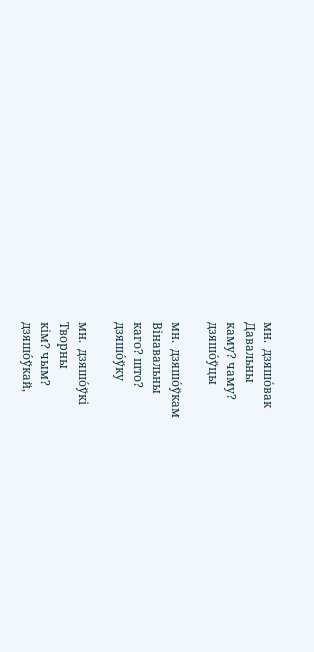мн.  дзяшо́вак
Давальны
каму? чаму?
дзяшо́ўцы

мн.  дзяшо́ўкам
Вінавальны
каго? што?
дзяшо́ўку

мн.  дзяшо́ўкі
Творны
кім? чым?
дзяшо́ўкай,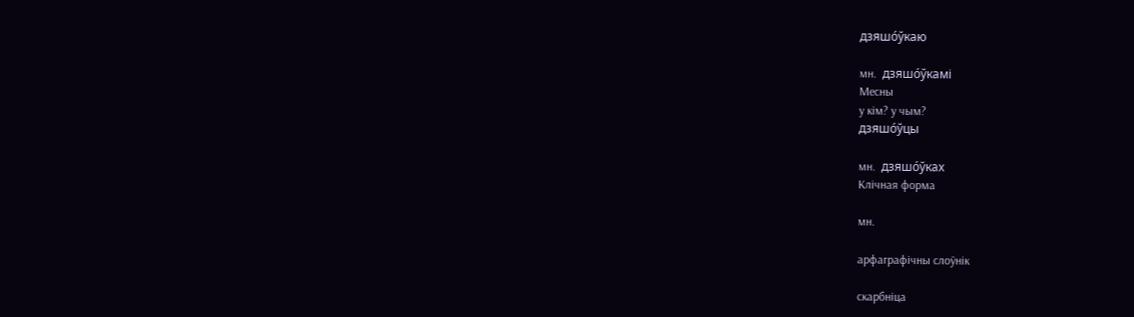дзяшо́ўкаю

мн.  дзяшо́ўкамі
Месны
у кім? у чым?
дзяшо́ўцы

мн.  дзяшо́ўках
Клічная форма

мн.

арфаграфічны слоўнік

скарбніца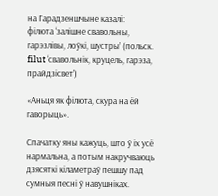на Гарадзеншчыне казалі:
філюта ‘залішне свавольны, гарэзлівы, лоўкі, шустры’ (польск. filut ‘свавольнік, круцель, гарэза, прайдзісвет’)

«Аньця як філюта, скура на ёй гаворыць».

Спачатку яны кажуць, што ў іх усё нармальна, а потым накручваюць дзясяткі кіламетраў пешшу пад сумныя песні ў навушніках.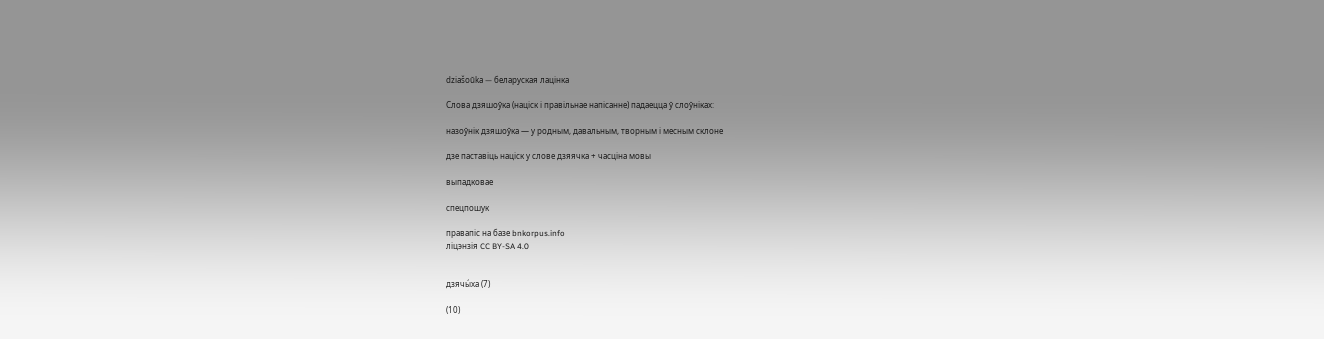dziašoŭka — беларуская лацінка

Слова дзяшоўка (націск і правільнае напісанне) падаецца ў слоўніках:

назоўнік дзяшоўка — у родным, давальным, творным і месным склоне

дзе паставіць націск у слове дзяячка + часціна мовы

выпадковае

спецпошук

правапіс на базе bnkorpus.info
ліцэнзія CC BY-SA 4.0


дзячы́ха (7)

(10)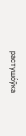растушо́ўка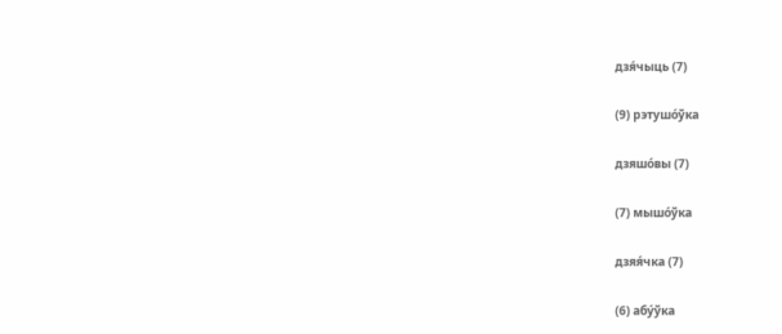дзя́чыць (7)

(9) рэтушо́ўка

дзяшо́вы (7)

(7) мышо́ўка

дзяя́чка (7)

(6) абу́ўка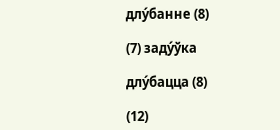длу́банне (8)

(7) заду́ўка

длу́бацца (8)

(12)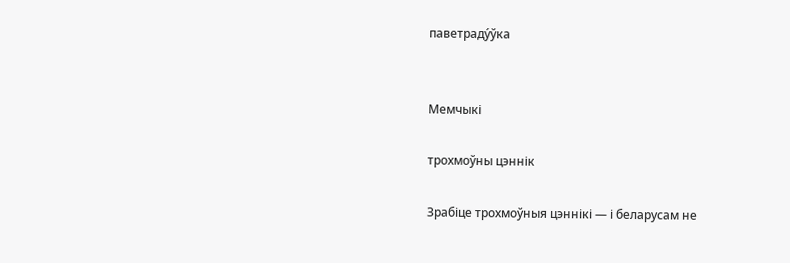паветраду́ўка


Мемчыкі

трохмоўны цэннік

Зрабіце трохмоўныя цэннікі — і беларусам не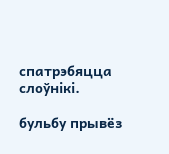спатрэбяцца слоўнікі.

бульбу прывёз